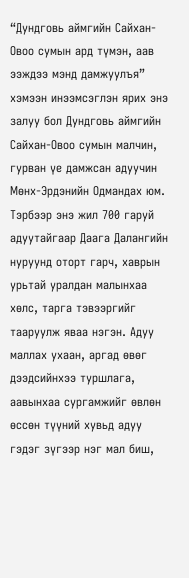“Дундговь аймгийн Сайхан-Овоо сумын ард түмэн, аав ээждээ мэнд дамжуулъя” хэмээн инээмсэглэн ярих энэ залуу бол Дундговь аймгийн Сайхан-Овоо сумын малчин, гурван үе дамжсан адуучин Мөнх-Эрдэнийн Одмандах юм.
Тэрбээр энэ жил 700 гаруй адуутайгаар Даага Далангийн нуруунд оторт гарч, хаврын урьтай уралдан малынхаа хөлс, тарга тэвээргийг тааруулж яваа нэгэн. Адуу маллах ухаан, аргад өвөг дээдсийнхээ туршлага, аавынхаа сургамжийг өвлөн өссөн түүний хувьд адуу гэдэг зүгээр нэг мал биш,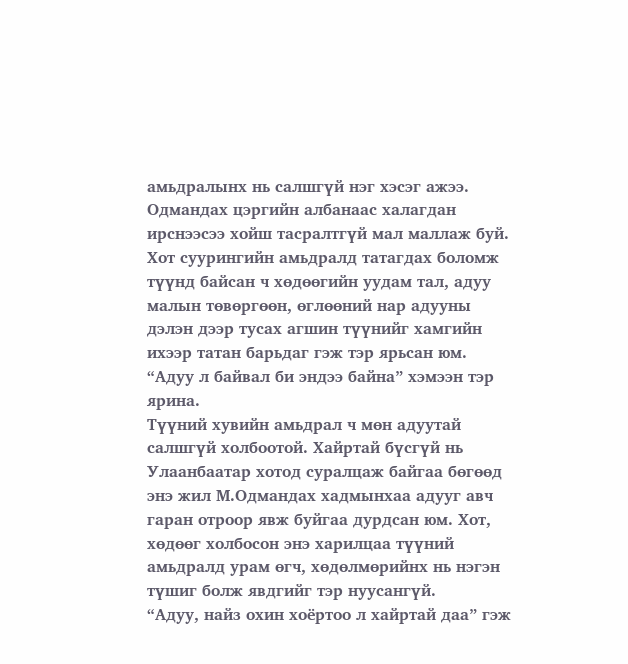амьдралынх нь салшгүй нэг хэсэг ажээ.
Одмандах цэргийн албанаас халагдан ирснээсээ хойш тасралтгүй мал маллаж буй. Хот суурингийн амьдралд татагдах боломж түүнд байсан ч хөдөөгийн уудам тал, адуу малын төвөргөөн, өглөөний нар адууны дэлэн дээр тусах агшин түүнийг хамгийн ихээр татан барьдаг гэж тэр ярьсан юм.
“Адуу л байвал би эндээ байна” хэмээн тэр ярина.
Түүний хувийн амьдрал ч мөн адуутай салшгүй холбоотой. Хайртай бүсгүй нь Улаанбаатар хотод суралцаж байгаа бөгөөд энэ жил М.Одмандах хадмынхаа адууг авч гаран отроор явж буйгаа дурдсан юм. Хот, хөдөөг холбосон энэ харилцаа түүний амьдралд урам өгч, хөдөлмөрийнх нь нэгэн түшиг болж явдгийг тэр нуусангүй.
“Адуу, найз охин хоёртоо л хайртай даа” гэж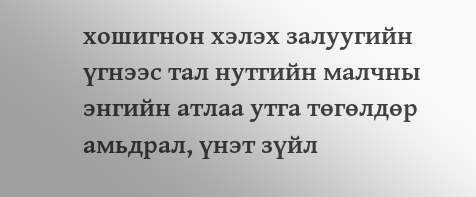хошигнон хэлэх залуугийн үгнээс тал нутгийн малчны энгийн атлаа утга төгөлдөр амьдрал, үнэт зүйл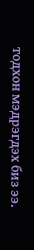тодхон мэдрэгдэх биз ээ.